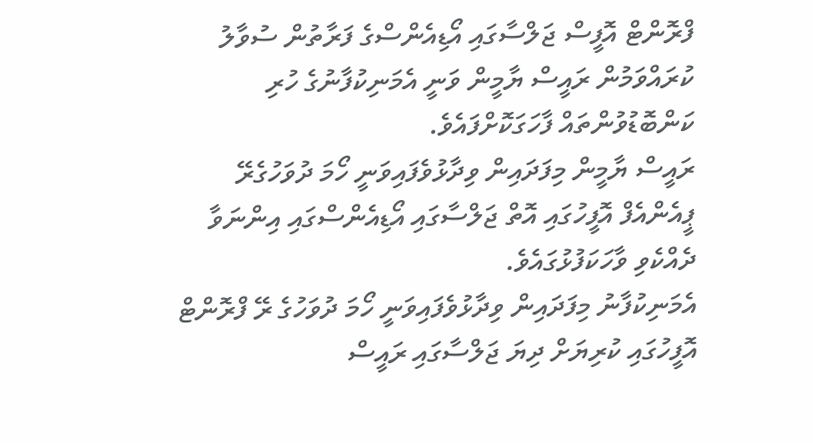ފްރޮންޓް އޮފީސް ޖަލްސާގައި އޯޑިއެންސްގެ ފަރާތުން ސުވާލު ކުރައްވަމުން ރައީސް ޔާމީން ވަނީ އެމަނިކުފާނުގެ ހުރި ކަންބޮޑުވުންތައް ފާހަގަކޮށްފައެވެ.
ރައީސް ޔާމީން މިފަދައިން ވިދާޅުވެފައިވަނީ ހޯމަ ދުވަހުގެރޭ ޕީއެންއެފް އޮފީހުގައި އޮތް ޖަލްސާގައި އޯޑިއެންސްގައި އިންނަވާ ދެއްކެވި ވާހަކަފުޅުގައެވެ.
އެމަނިކުފާނު މިފަދައިން ވިދާޅުވެފައިވަނީ ހޯމަ ދުވަހުގެ ރޭ ފްރޮންޓް އޮފީހުގައި ކުރިޔަށް ދިޔަ ޖަލްސާގައި ރައީސް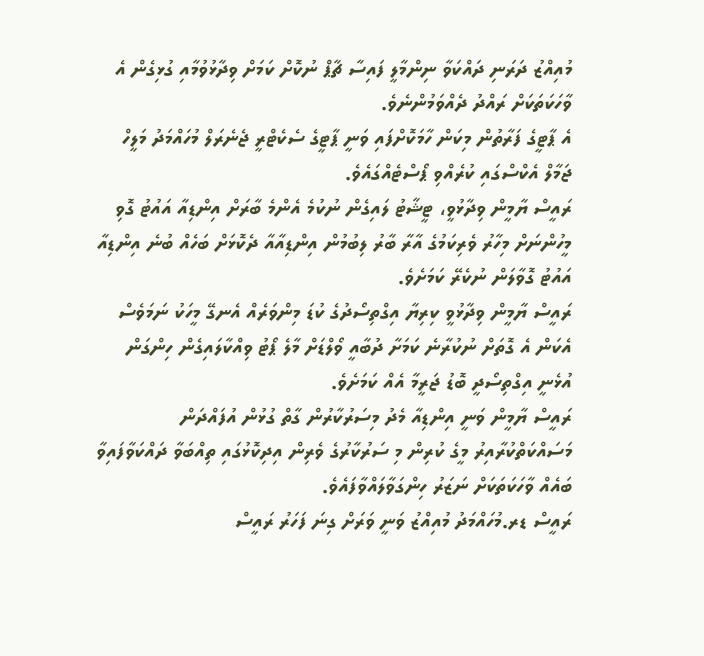މުއިއްޒު ދަރަނި ދައްކަވާ ނިންމާލީ ފައިސާ ޗާޕް ނުކޮށް ކަމަށް ވިދާޅުވުމާއި ގުޅިގެން އެ ވާހަކަތަކަށް ރައްދު ދެއްވަމުންނެވެ.
އެ ޕާޓީގެ ފަރާތުން މިކަން ހާމަކޮށްފައި ވަނީ ޕާޓީގެ ސެކެޓްރީ ޖެނެރަލް މުހައްމަދު މަލީހް ޖަމާލް އެކްސްގައި ކުރެއްވި ޕޯސްޓެއްގައެވެ.
ރައީސް ޔާމީން ވިދާޅުވީ، ޓީޝާޓު ލައިގެން ނުކުމެ އެންމެ ބާރަށް އިންޑިއާ އައުޓު ގޮވި މީހުންނަށް މިހާރު ވެރިކަމުގެ އާރާ ބާރު ލިބުމުން އިންޑިއާއާ ދެކޮޅަށް ބަހެއް ބުނެ އިންޑިއާ އައުޓު ގޮވާލަން ނުކެރޭ ކަމަށެވެ.
ރައީސް ޔާމީން ވިދާޅުވީ ކިރިޔާ އިގްތިސޯދުގެ ކުޑަ މިންވަރެއް އެނގޭ މީހަކު ނަމަވެސް އެކަން އެ ގޮތަށް ނުކުރާނެ ކަމަށާ ދުބާއީ ވޯލްޑަށް މާލެ ޕޯޓު ވިއްކާލައިގެން ހިންގަން އުޅެނީ އިގްތިސޯދީ ބޮޑު ޖަރީމާ އެއް ކަމަށެވެ.
ރައީސް ޔާމީން ވަނީ އިންޑިއާ މެދު މިސަރުކާރުން ގާތް ގުޅުން އުފައްދަން މަސައްކަތްކުރާއިރު މީގެ ކުރިން މި ސަރުކާރުގެ ވެރިން އިދިކޮޅުގައި ތިއްބަވާ ދައްކަވާފައިވާ ބައެއް ވާހަކަތަކަށް ނަޒަރު ހިންގަވާލައްވާފައެވެ.
ރައީސް ޑރ.މުހައްމަދު މުއިއްޒު ވަނީ ވަރަށް ގިނަ ފަހަރު ރައީސް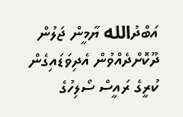އަބްދުالله ޔާމީން ޖަލުން ދޫކޮށްދެއްވުން އެދިވަޑައިގެން ކުރީގެ ރައީސް ސޯލިހުގެ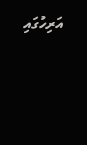އަރިހުގައި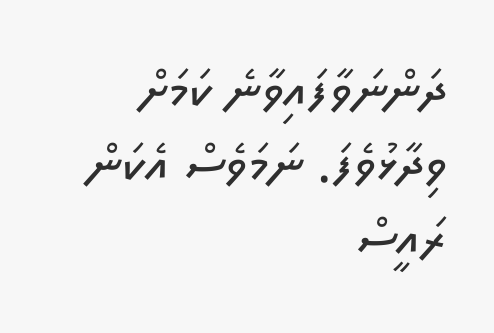ދަންނަވާފައިވާނެ ކަމަށް ވިދާޅުވެފަ. ނަމަވެސް އެކަން ރައީސް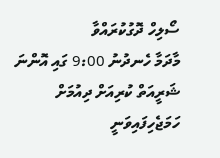ސޯލިހް ދޮގުކުރައްވާ
މާދަމާ ހެނދުނު 9:00 ގައި އޮންނަ ޝަރީއަތް ކުރިއަށް ދިއުމަށް ހަމަޖެހިފައިވަނީ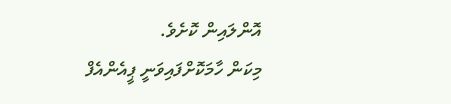އޮންލައިން ކޮށެވެ.
މިކަން ހާމަކޮށްފައިވަނީ ޕީއެންއެފް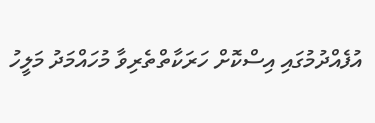އުފެއްދުމުގައި އިސްކޮށް ހަރަކާތްތެރިވާ މުހައްމަދު މަލީހު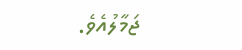ޖަމާލުއެވެ.